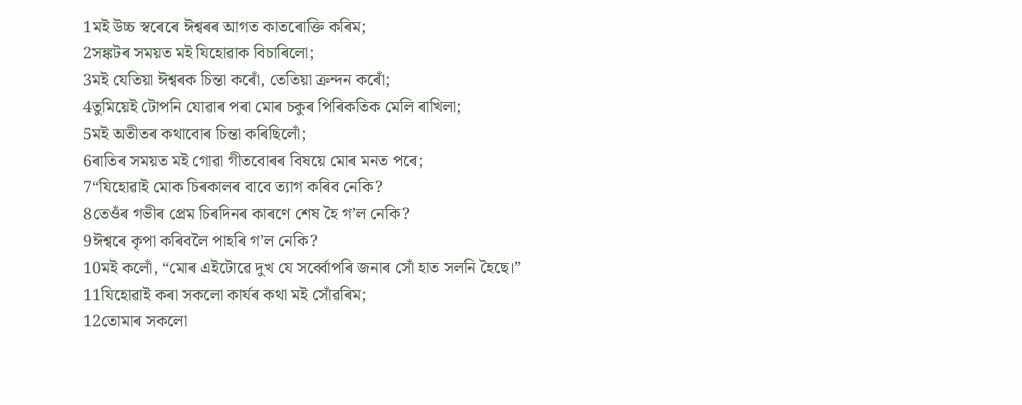1মই উচ্চ স্বৰেৰে ঈশ্বৰৰ আগত কাতৰোক্তি কৰিম;
2সঙ্কটৰ সময়ত মই যিহোৱাক বিচাৰিলো;
3মই যেতিয়া ঈশ্বৰক চিন্তা কৰোঁ, তেতিয়া ক্রন্দন কৰোঁ;
4তুমিয়েই টোপনি যোৱাৰ পৰা মোৰ চকুৰ পিৰিকতিক মেলি ৰাখিলা;
5মই অতীতৰ কথাবোৰ চিন্তা কৰিছিলোঁ;
6ৰাতিৰ সময়ত মই গোৱা গীতবোৰৰ বিষয়ে মোৰ মনত পৰে;
7“যিহোৱাই মোক চিৰকালৰ বাবে ত্যাগ কৰিব নেকি?
8তেওঁৰ গভীৰ প্রেম চিৰদিনৰ কাৰণে শেষ হৈ গ’ল নেকি?
9ঈশ্বৰে কৃপা কৰিবলৈ পাহৰি গ’ল নেকি?
10মই কলোঁ, “মোৰ এইটোৱে দুখ যে সৰ্ব্বোপৰি জনাৰ সোঁ হাত সলনি হৈছে।”
11যিহোৱাই কৰা সকলো কাৰ্যৰ কথা মই সোঁৱৰিম;
12তোমাৰ সকলো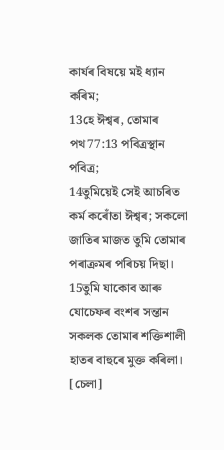কাৰ্যৰ বিষয়ে মই ধ্যান কৰিম;
13হে ঈশ্বৰ, তোমাৰ পথ77:13 পবিত্ৰস্থান পবিত্ৰ;
14তুমিয়েই সেই আচৰিত কৰ্ম কৰোঁতা ঈশ্বৰ; সকলো জাতিৰ মাজত তুমি তোমাৰ পৰাক্ৰমৰ পৰিচয় দিছা।
15তুমি যাকোব আৰু যোচেফৰ বংশৰ সন্তান সকলক তোমাৰ শক্তিশালী হাতৰ বাহুৰে মুক্ত কৰিলা। [চেলা]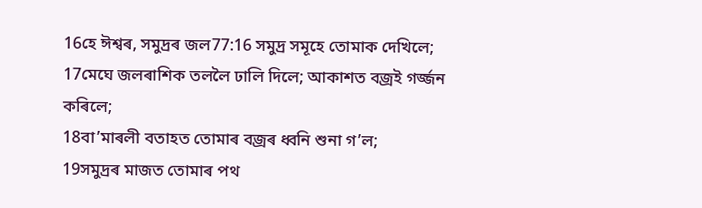16হে ঈশ্বৰ, সমুদ্রৰ জল77:16 সমুদ্ৰ সমূহে তোমাক দেখিলে;
17মেঘে জলৰাশিক তললৈ ঢালি দিলে; আকাশত বজ্রই গৰ্জ্জন কৰিলে;
18বা’মাৰলী বতাহত তোমাৰ বজ্ৰৰ ধ্বনি শুনা গ’ল;
19সমুদ্ৰৰ মাজত তোমাৰ পথ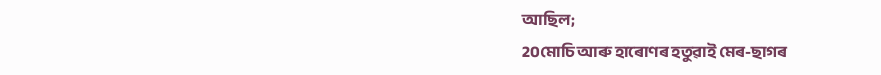আছিল;
20মোচি আৰু হাৰোণৰ হতুৱাই মেৰ-ছাগৰ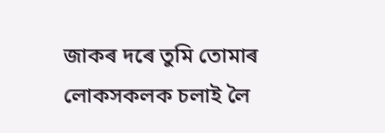জাকৰ দৰে তুমি তোমাৰ লোকসকলক চলাই লৈ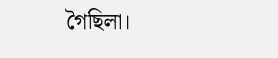গৈছিলা।